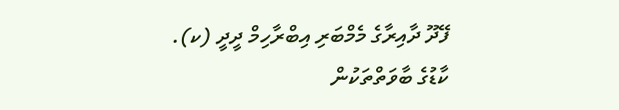ފޭދޫ ދާއިރާގެ މެމްބަރި އިބްރާހިމް ދީދީ (ކ). ކާޑުގެ ބާވަތްތަކުން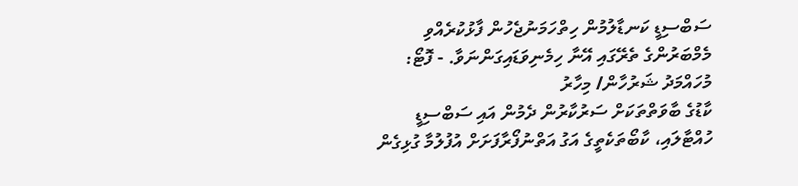ސަބްސިޑީ ކަނޑާލުމުން ހިތްހަމަނުޖެހުން ފާޅުކުރެއްވި މެމްބަރުންގެ ތެރޭގައި އޭނާ ހިމެނިވަޑައިގަންނަވާ. - ފޮޓޯ: މުހައްމަދު ޝަރުހާން/ މިހާރު
ކާޑުގެ ބާވަތްތަކަށް ސަރުކާރުން ދެމުން އައި ސަބްސިޑީ ހުއްޓާލައި، ކާބޯތަކެތީގެ އަގު އަތްނުފޯރާފަށަށް އުފުލުމާ ގުޅިގެން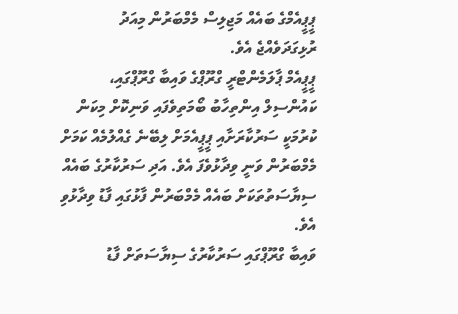ޕީޕީއެމްގެ ބައެއް މަޖިލިސް މެމްބަރުން މިއަދު ރުޅިގަދަވެއްޖެ އެވެ.
ޕީޕީއެމް ޕާލަމެންޓްރީ ގްރޫޕްގެ ވައިބާ ގްރޫޕްގައި، ކައުންސިލް އިންތިހާބު ބޯމަތިވެފައި ވަނިކޮށް މިކަން ކުރުމަކީ ސަރުކާރަށާއި ޕީޕީއެމަށް ލިބޭނެ ގެއްލުމެއް ކަމަށް މެމްބަރުން ވަނީ ވިދާޅުވެފަ އެވެ. އަދި ސަރުކާރުގެ ބައެއް ސިޔާސަތުތަކަށް ބައެއް މެމްބަރުން ފާޅުގައި ފާޑު ވިދާޅުވި އެވެ.
ވައިބާ ގްރޫޕްގައި ސަރުކާރުގެ ސިޔާސަތަށް ފާޑު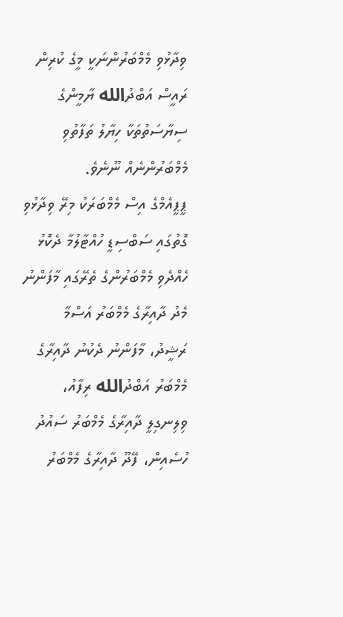ވިދާޅުވި މެމްބަރުންނަކީ މީގެ ކުރިން ރައީސް އަބްދުالله ޔާމީންގެ ސިޔާސަތުތަކާ ހިޔާލު ތަފާތުވި މެމްބަރުންނެއް ނޫނެވެ.
ޕީޕީއެމްގެ އިސް މެމްބަރަކު މިރޭ ވިދާޅުވި ގޮތުގައި ސަބްސިޑީ ހުއްޓާލުމާ ދެކޮޅު ހެއްދެވި މެމްބަރުންގެ ތެރޭގައި މާފަންނު މެދު ދާއިރާގެ މެމްބަރު އަސްމާ ރަޝީދު، މާފަންނު ދެކުނު ދާއިރާގެ މެމްބަރު އަބްދުالله ރިފާއު، ވިލިނގިލީ ދާއިރާގެ މެމްބަރު ސައުދު ހުސެއިން، ފޭދޫ ދާއިރާގެ މެމްބަރު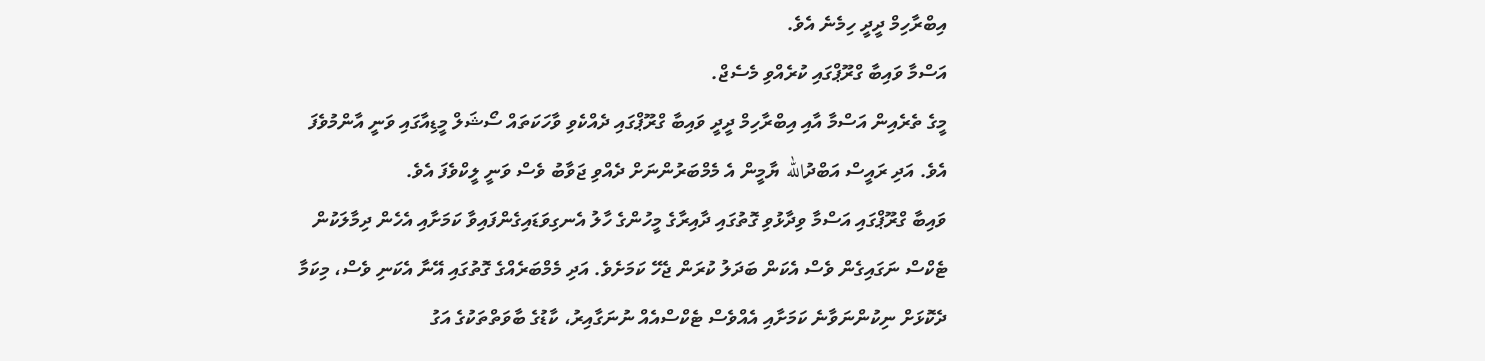އިބްރާހިމް ދީދީ ހިމެނެ އެވެ.
އަސްމާ ވައިބާ ގްރޫޕްގައި ކުރެއްވި މެސެޖް.
މީގެ ތެރެއިން އަސްމާ އާއި އިބްރާހިމް ދީދީ ވައިބާ ގްރޫޕްގައި ދެއްކެވި ވާހަކަތައް ސޯޝަލް މީޑިއާގައި ވަނީ އާންމުވެފަ އެވެ. އަދި ރައީސް އަބްދުالله ޔާމީން އެ މެމްބަރުންނަށް ދެއްވި ޖަވާބު ވެސް ވަނީ ލީކްވެފަ އެވެ.
ވައިބާ ގްރޫޕްގައި އަސްމާ ވިދާޅުވި ގޮތުގައި ދާއިރާގެ މީހުންގެ ހާލު އެނގިވަޑައިގެންފައިވާ ކަމަށާއި އެހެން ދިމާލަކުން ޓެކްސް ނަގައިގެން ވެސް އެކަން ބަދަލު ކުރަން ޖެހޭ ކަމަށެވެ. އަދި މެމްބަރެއްގެ ގޮތުގައި އޭނާ އެކަނި ވެސް، މިކަމާ ދެކޮޅަށް ނިކުންނަވާނެ ކަމަށާއި އެއްވެސް ޓެކްސްއެއް ނުނަގާއިރު، ކާޑުގެ ބާވަތްތަކުގެ އަގު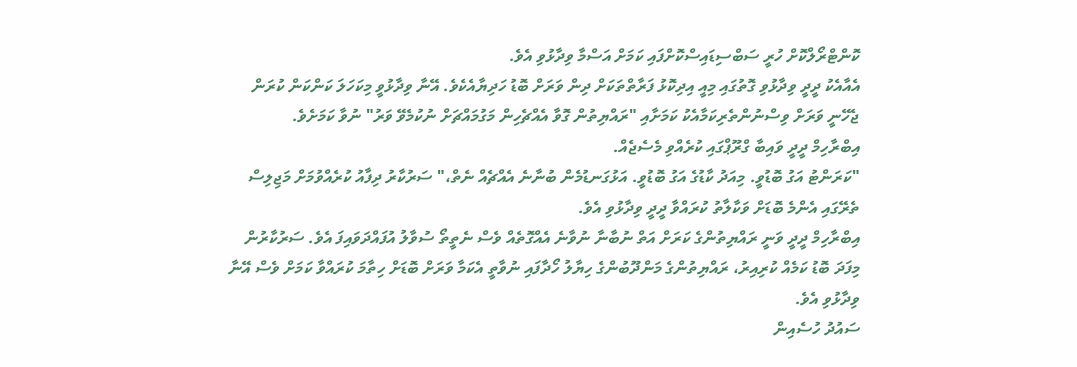ކޮންޓްރޯލްކޮށް ހުރީ ސަބްސިޑައިސްކޮށްފައި ކަމަށް އަސްމާ ވިދާޅުވި އެވެ.
އެއާއެކު ދީދީ ވިދާޅުވި ގޮތުގައި މިއީ އިދިކޮޅު ފަރާތްތަކަށް ދިން ވަރަށް ބޮޑު ހަދިޔާއެކެވެ. އޭނާ ވިދާޅުވީ މިކަހަލަ ކަންކަން ކުރަން ޖެހޭނީ ވަރަށް ވިސްނުންތެރިކަމާއެކު ކަމަށާއި "ރައްޔިތުން ގޮވާ އެއްޗެހިން މަގުމައްޗަށް ނުކުމެވޭ ވަރު" ނުވާ ކަމަށެވެ.
އިބްރާހިމް ދީދީ ވައިބާ ގްރޫޕްގައި ކުރެއްވި މެސެޖެއް.
"ކަރަންޓު އަގު ބޮޑުވީ. މިއަދު ކާޑުގެ އަގު ބޮޑުވީ. އަޅުގަނޑުމެން ބުނާނެ އެއްޗެއް ނެތް،" ސަރުކާރު ދިފާއު ކުރެއްވުމަށް މަޖިލިސް ތެރޭގައި އެންމެ ބޮޑަށް ވަކާލާތު ކުރައްވާ ދީދީ ވިދާޅުވި އެވެ.
އިބްރާހިމް ދީދީ ވަނީ ރައްޔިތުންގެ ކަރަށް އަތް ނުބާނާ ނުވާނެ އެއްގޮތެއް ވެސް ނެތީތޯ ސުވާލު އުފައްދަވައިފަ އެވެ. ސަރުކާރުން މިފަދަ ބޮޑު ކަމެއް ކުރިއިރު، ރައްޔިތުންގެ މަންދޫބުންގެ ހިޔާލު ހޯދާފައި ނުވާތީ އެކަމާ ވަރަށް ބޮޑަށް ހިތާމަ ކުރައްވާ ކަމަށް ވެސް އޭނާ ވިދާޅުވި އެވެ.
ސައުދު ހުސެއިން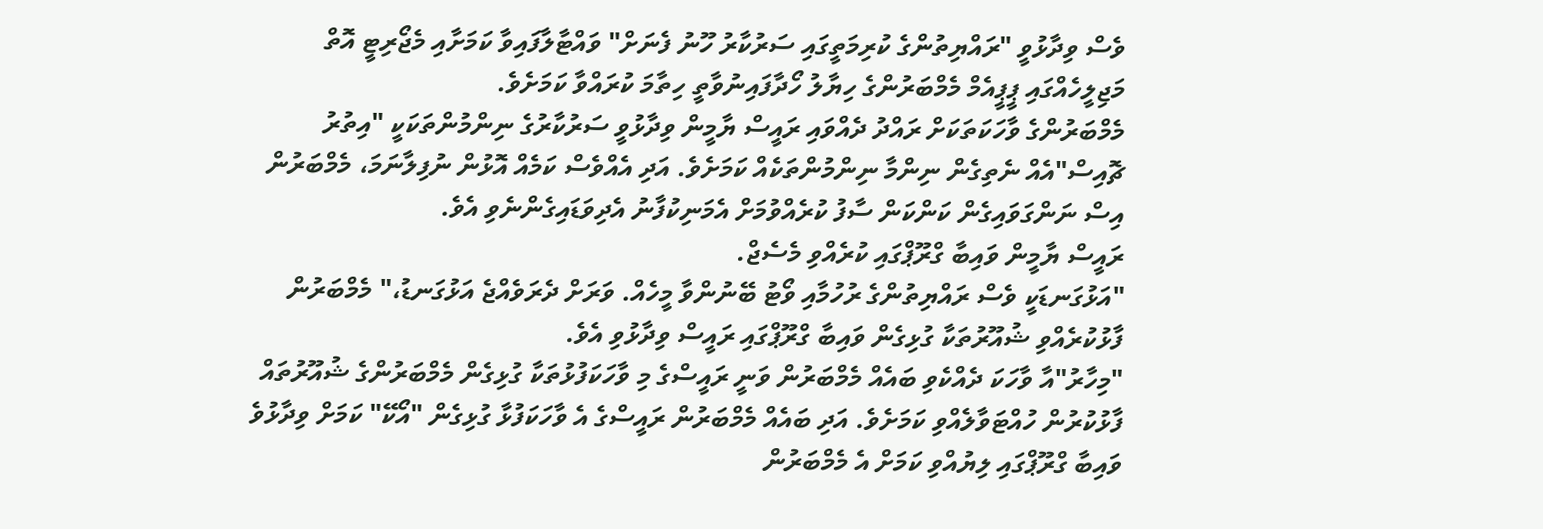ވެސް ވިދާޅުވީ "ރައްޔިތުންގެ ކުރިމަތީގައި ސަރުކާރު ހޫނު ފެނަށް" ވައްޓާލާފައިވާ ކަމަށާއި މެޖޯރިޓީ އޮތް މަޖިލީހެއްގައި ޕީޕީއެމް މެމްބަރުންގެ ހިޔާލު ހޯދާފައިނުވާތީ ހިތާމަ ކުރައްވާ ކަމަށެވެ.
މެމްބަރުންގެ ވާހަކަތަކަށް ރައްދު ދެއްވައި ރައީސް ޔާމީން ވިދާޅުވީ ސަރުކާރުގެ ނިންމުންތަކަކީ "އިތުރު ޗޮއިސް"އެއް ނެތިގެން ނިންމާ ނިންމުންތަކެއް ކަމަށެވެ. އަދި އެއްވެސް ކަމެއް އޮޅުން ނުފިލާނަމަ، މެމްބަރުން އިސް ނަންގަވައިގެން ކަންކަން ސާފު ކުރެއްވުމަށް އެމަނިކުފާނު އެދިވަޑައިގެންނެވި އެވެ.
ރައީސް ޔާމީން ވައިބާ ގްރޫޕްގައި ކުރެއްވި މެސެޖް.
"އަޅުގަނޑަކީ ވެސް ރައްޔިތުންގެ ރުހުމާއި ވޯޓު ބޭނުންވާ މީހެއް. ވަރަށް ދެރަވެއްޖެ އަޅުގަނޑު،" މެމްބަރުން ފާޅުކުރެއްވި ޝުއޫރުތަކާ ގުޅިގެން ވައިބާ ގްރޫޕްގައި ރައީސް ވިދާޅުވި އެވެ.
"މިހާރު"އާ ވާހަކަ ދެއްކެވި ބައެއް މެމްބަރުން ވަނީ ރައީސްގެ މި ވާހަކަފުޅުތަކާ ގުޅިގެން މެމްބަރުންގެ ޝުއޫރުތައް ފާޅުކުރުން ހުއްޓަވާލެއްވި ކަމަށެވެ. އަދި ބައެއް މެމްބަރުން ރައީސްގެ އެ ވާހަކަފުޅާ ގުޅިގެން "އޯކޭ" ކަމަށް ވިދާޅުވެ ވައިބާ ގްރޫޕްގައި ލިޔުއްވި ކަމަށް އެ މެމްބަރުން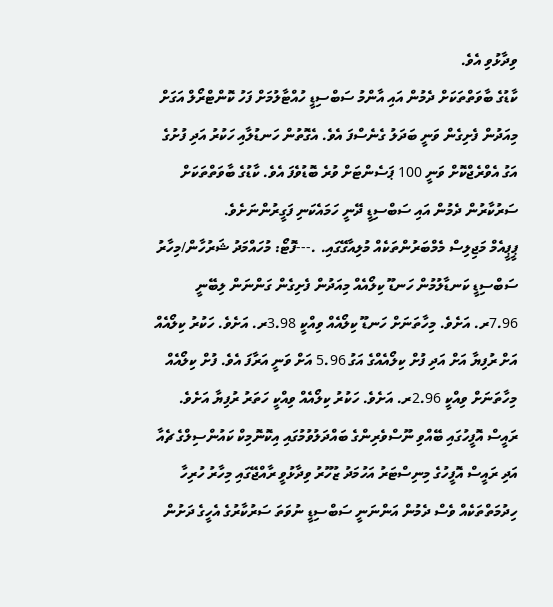ވިދާޅުވި އެވެ.
ކާޑުގެ ބާވަތްތަކަށް ދެމުން އައި އާންމު ސަބްސިޑީ ހުއްޓާލުމަށް ފަހު ކޮންޓްރޯލް އަގަށް މިއަދުން ފެށިގެން ވަނީ ބަދަލު ގެނެސްފަ އެވެ. އެގޮތުން ހަނޑުލާއި ހަކުރު އަދި ފުށުގެ އަގު އެވްރެޖްކޮށް ވަނީ 100 ޕަސެންޓަށް ވުރެ ބޮޑުވެފަ އެވެ. ކާޑުގެ ބާވަތްތަކަށް ސަރުކާރުން ދެމުން އައި ސަބްސިޑީ ދޭނީ ހަމައެކަނި ފަގީރުންނަށެވެ.
ޕީޕީއެމް މަޖިލިސް މެމްބަރުންތަކެއް މުލިއާގޭގައި. .---ފޮޓޯ: މުހައްމަދު ޝަރުހާން/މިހާރު
ސަބްސިޑީ ކަނޑާލުމުން ހަނޑޫ ކިލޯއެއް މިއަދުން ފެށިގެން ގަންނަން ލިބޭނީ 7.96ރ. އަށެވެ. މިހާތަނަށް ހަނޑޫ ކިލޯއެއް ވިއްކީ 3.98ރ. އަށެވެ. ހަކުރު ކިލޯއެއް އަށް ރުފިޔާ އަށް އަދި ފުށް ކިލޯއެއްގެ އަގު 5.96 އަށް ވަނީ އަރާފަ އެވެ. ފުށް ކިލޯއެއް މިހާތަނަށް ވިއްކީ 2.96ރ. އަށެވެ. ހަކުރު ކިލޯއެއް ވިއްކީ ހަތަރު ރުފިޔާ އަށެވެ.
ރައީސް އޮފީހުގައި ބޭއްވި ނޫސްވެރިންގެ ބައްދަލުވުމުގައި އިކޮނޮމިކް ކައުންސިލްގެ ޗެއާ އަދި ރައީސް އޮފީހުގެ މިނިސްޓަރު އަހުމަދު ޒުހޫރު ވިދާޅުވީ ރާއްޖޭގައި މިހާރު ހުރިހާ ހިދުމަތްތަކެއް ވެސް ދެމުން އަންނަނީ ސަބްސިޑީ ނުވަތަ ސަރުކާރުގެ އެހީގެ ދަށުން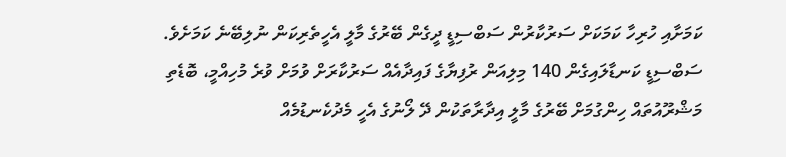ކަމަށާއި ހުރިހާ ކަމަކަށް ސަރުކާރުން ސަބްސިޑީ ދީގެން ބޭރުގެ މާލީ އެހީތެރިކަން ނުލިބޭނެ ކަމަށެވެ.
ސަބްސިޑީ ކަނޑާލައިގެން 140 މިލިއަން ރުފިޔާގެ ފައިދާއެއް ސަރުކާރަށް ވުމަށް ވުރެ މުހިއްމީ، ބޮޑެތި މަޝްރޫއުތައް ހިންގުމަށް ބޭރުގެ މާލީ އިދާރާތަކުން ދޭ ލޯނުގެ އެހީ މެދުކެނޑުމެއް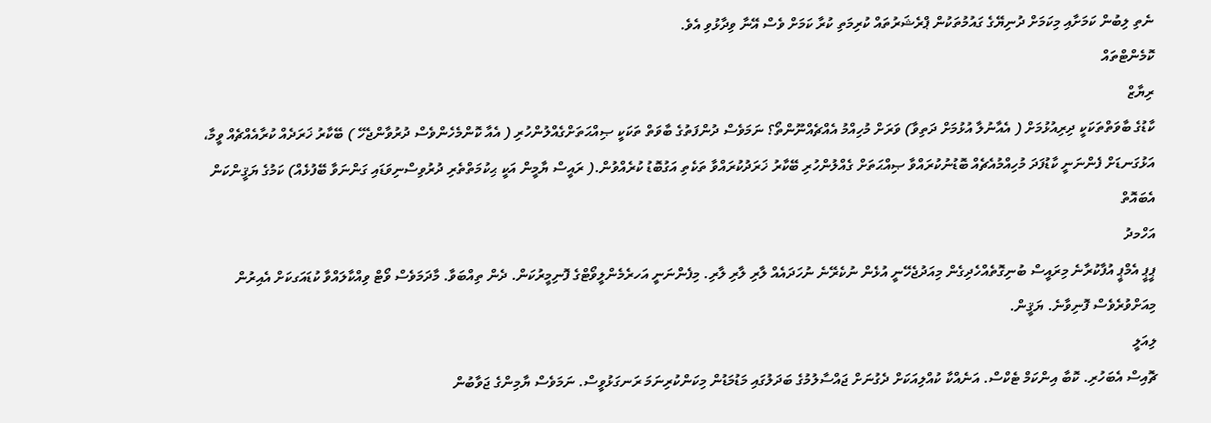ނެތި ލިބުން ކަމަށާއި މިކަމަށް ދުނިޔޭގެ ގައުމުތަކުން ޕްރެޝަރުތައް ކުރިމަތި ކުރާ ކަމަށް ވެސް އޭނާ ވިދާޅުވި އެވެ.
ކޮމެންޓްތައް
ރިޔާޒް
ކާޑުގެ ބާވަތްތަކަކީ ދިރިއުޅުމަށް ( އެއާނުލާ އުޅުމަށް ދަތިވާ) ވަރަށް މުހިއްމު އެއްޗެއްނޫންތޯ؟ ނަމަވެސް ދުންފަތުގެ ބާވަތް ތަކަކީ ޞިއްޙަތަށްގެއްލުންހުރި ( އެއާ ކޮންމެހެންވެސް ދުރުވާންޖެހޭ ) ބޭކާރު ޚަރަދެއް ކުރާއެއްޗެއް ވީމާ، އަޅުގަނޑަށް ފެންނަނީ ކާޑުފަދަ މުހިއްމުއެޗެއް ބޮޑުނުކުރައްވާ ޞިއްޙަތަށް ގެއްލުންހުރި ބޭކާރު ޚަރަދުކުރައްވާ ތަކެތި އަގުބޮޑު ކުރެއްވުން.( ރައީސް ޔާމީން އަކީ ޙިކުމަތްތެރި ދުރުވިސްނިވަޑައި ގަންނަވާ ބޭފުޅެއް) ކަމުގެ ޔަޤީންކަން އެބައޮތް
އަހްމދު
ޕީޕީ އެމްޕީ އުފާކުރާނެ މިރައީސް ބުނިގޮތެއްހެދިގެން މިއަދުޖެހޭނީ އުޅެން ނުކެރޭނެ ނުހަދައެއް ލާރި ލާރި ލާރި. މިފެންނަނީ އަހރެމެންލީވޯޓްގެ ފޮނިމީރުކަން. ދެން ތިއްބަވާ. މާދަމަވެސް ވޯޓް ވިއްކާލައްވާ ކުޑައަގކަށް އެއިރުން މިއަށްވުރެވެސް ފޮނިވާނެ. ޔަޤީން.
ލިއަލީ
ޗޮއިސް އެބަހުރި. ކޮބާ އިންކަމް ޓެކްސް. އަނެއްކާ ކުއްލިއަކަށް ދެގުނަށް ޖައްސާލުމުގެ ބަދަލުގައި މަޑުމަޑުން މިކަންކުރިނަމަ ރަނގަޅުވީސް. ނަމަވެސް ޔާމިންގެ ޖަވާބުން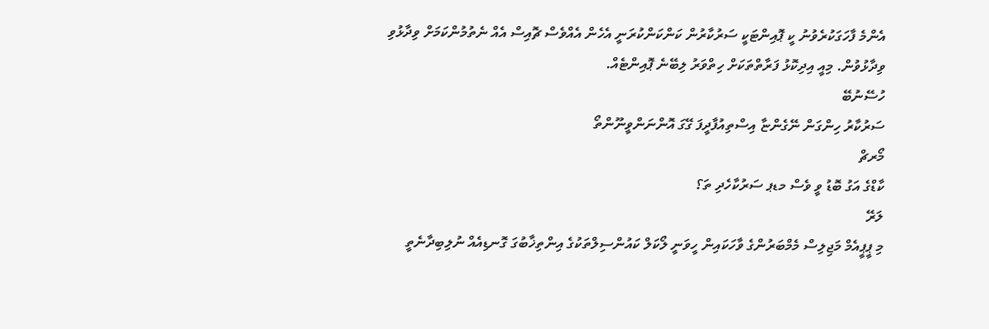އެންމެ ފާހަގަކުރެވުނު ކީ ޕޮއިންޓަކީ ސަރުކާރުން ކަންކަންކުރަނީ އެހެން އެއްވެސް ޗޮއިސް އެއް ނެތުމުންކަމަށް ވިދާޅުވި ވިދާޅުވުން. މިއީ އިދިކޮޅު ފަރާތްތަކަށް ހިތްވަރު ލިބޭނެ ޕޮއިންޓެއް.
ހުސޭނުބޭ
ސަރުކާރު ހިންގަން ނޭގެންޏާ އިސްތިއުފާދީފަ ގޭގަ އޮންނަންވީނޫންތޯ
މޯރޗް
ކާޑްގެ އަގު ބޮޑު ވީ ވެސް މޑޕ ސަރުކާހެދި ތަ؟
ލަރޭ
މި ޕީޕީއެމް މަޖިލިސް މެމްބަރުންގެ ވާހަކައިން ހީވަނީ ލޯކަލް ކައުންސިލްތަކުގެ އިންތިޚާބުގަ ގޮނޑިއެއް ނުލިބިދާނެތީ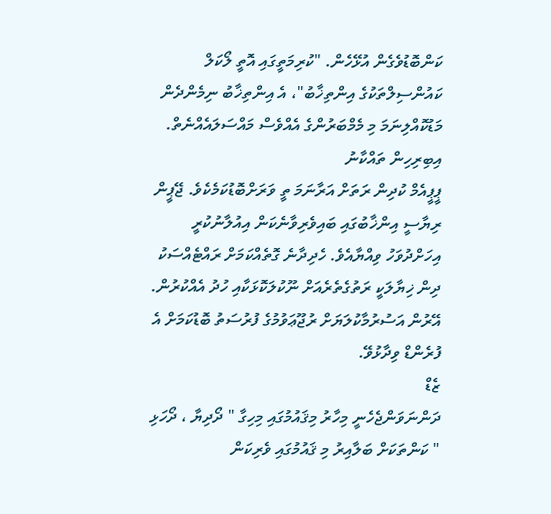ކަންބޮޑުވެގެން އުޅޭހެން. "ކުރިމަތީގައި އޮތީ ލޯކަލް ކައުންސިލްތަކުގެ އިންތިޚާބު"، އެ އިންތިޚާބު ނިމެންދެން މަޑުކޮއްލިނަމަ މި މެމްބަރުންގެ އެއްވެސް މައްސަލައެއްނެތް.
އިބިރިހިން ތައްކާނު
ޕީޕީއެމް ކުދިން ރަތަށް އަރާނަމަ ތީ ވަރަށްބޮޑުކަމެކެވެ. ޖޭޕީން ރިޔާސީ އިންޚާބުގައި ބައިވެރިވާނެކަން އިއުލާނުކުރީ އިހަށްދުވަހު ވިއްޔާއެވެ. ހެދިދާނެ ގޮތެއްކަމަށް ރައްޓެއްސަކު ދިން ޚިޔާލަކީ ރަތުގެތެރެއަށް ނޫކުލަކޮޅަކާއި ހުދު އެއްކުރުން. އޭރުން އަސުރުމާކުލަޔަށް ރުޖޫޢަވުމުގެ ފުރުސަތު ބޮޑުކަމަށް އެ ފުރެންޑް ވިދާޅުވޭ.
ޒެޑް
ދަންނަވަންޖެހެނީ މިހާރު މިޤައުމުގައި މިހިގާ " ދޯދިޔާ ، ދޯހަޅި " ކަންތަކަށް ބަލާއިރު މި ޤައުމުގައި ވެރިކަން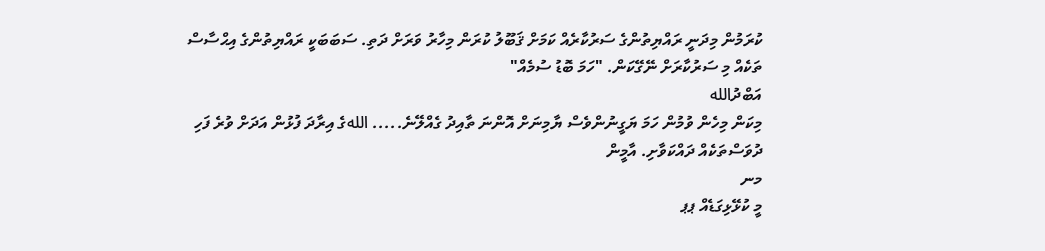ކުރަމުން މިދަނީ ރައްޔިތުންގެ ސަރުކާރެއް ކަމަށް ޤަބޫލު ކުރަން މިހާރު ވަރަށް ދަތި. ސަބަބަކީ ރައްޔިތުންގެ އިޙްސާސް ތަކެއް މި ސަރުކާރަށް ނޭގޭކަން. "ހަމަ ބޮޑު ސުމެއް"
އަބްދުالله
މިކަން މިހެން ވުމުން ހަމަ ޔަގީނުންވެސް ޔާމިނަށް އޮންނަ ތާއިދު ގެއްލޭނެ..... اللهގެ އިރާދަ ފުޅުން އަދަށް ވުރެ ފަހި ދުވަސްތަކެއް ދައްކަވާށި. އާމީން
މނ
މީ ކުޅޭޅިގަޑެއް ޕޕ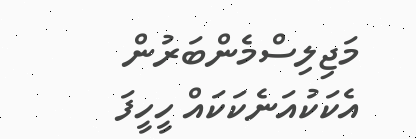މަޖިލިސްމެންބަރުން އެކަކުއަނެކަކައް ހީހީފަ